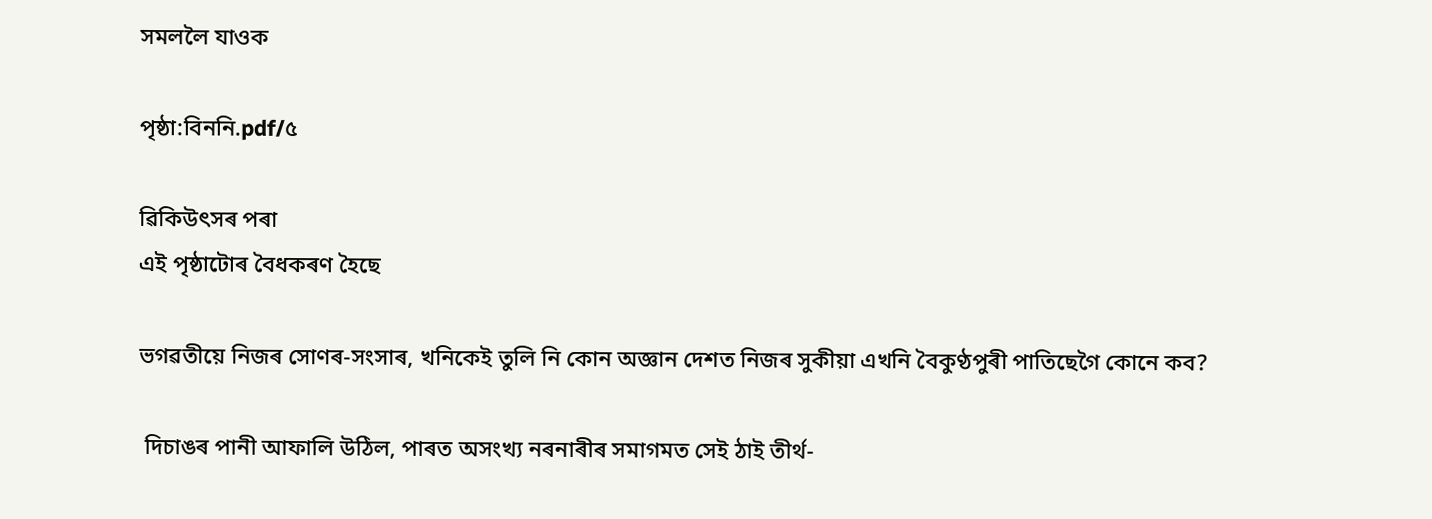সমললৈ যাওক

পৃষ্ঠা:বিননি.pdf/৫

ৱিকিউৎসৰ পৰা
এই পৃষ্ঠাটোৰ বৈধকৰণ হৈছে

ভগৱতীয়ে নিজৰ সোণৰ-সংসাৰ, খনিকেই তুলি নি কোন অজ্ঞান দেশত নিজৰ সুকীয়া এখনি বৈকুণ্ঠপুৰী পাতিছেগৈ কোনে কব?

 দিচাঙৰ পানী আফালি উঠিল, পাৰত অসংখ্য নৰনাৰীৰ সমাগমত সেই ঠাই তীৰ্থ-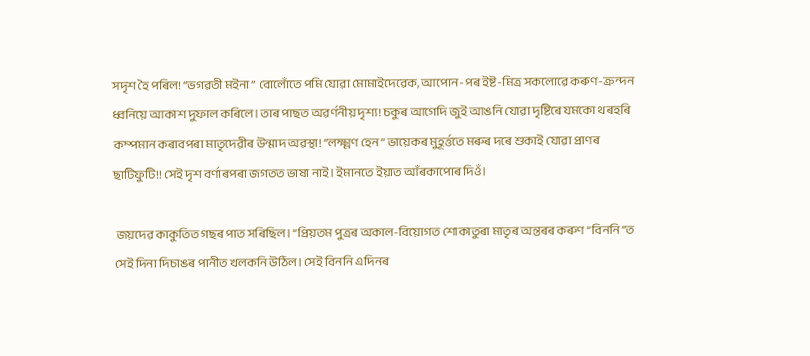সদৃশ হৈ পৰিল! “ভগৱতী মইনা” বোলোঁতে পমি যোৱা মোমাইদেৱেক, আপোন-পৰ ইষ্ট-মিত্ৰ সকলোৱে কৰুণ-ক্ৰন্দন ধ্বনিয়ে আকাশ দুফাল কৰিলে। তাৰ পাছত অৱৰ্ণনীয় দৃশ্য! চকুৰ আগেদি জুই আঙনি যোৱা দৃষ্টিৰে যমকো থৰহৰি কম্পমান কৰাবপৰা মাতৃদেৱীৰ উন্মাদ অৱস্থা! “লক্ষ্মণ হেন” ভায়েকৰ মুহূৰ্ত্ততে মৰুৰ দৰে শুকাই যোৱা প্ৰাণৰ ছাটিফুটি!! সেই দৃশ বৰ্ণাৰপৰা জগতত ভাষা নাই। ইমানতে ইয়াত আঁৰকাপোৰ দিওঁ।

 জয়দেৱ কাকুতিত গছৰ পাত সৰিছিল। “প্ৰিয়তম পুত্ৰৰ অকাল-বিয়োগত শোকাতুৰা মাতৃৰ অন্তৰৰ কৰুণ “বিননি”ত সেই দিনা দিচাঙৰ পানীত খলকনি উঠিল। সেই বিননি এদিনৰ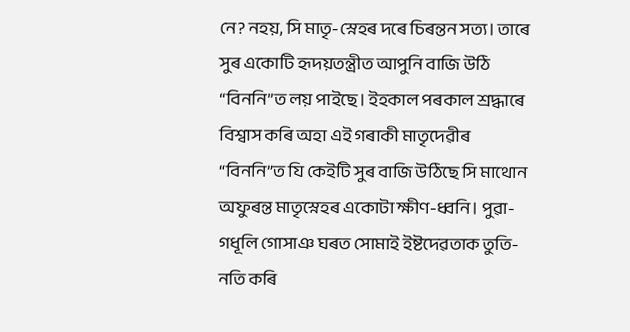নে? নহয়, সি মাতৃ-স্নেহৰ দৰে চিৰন্তন সত্য। তাৰে সুৰ একোটি হৃদয়তন্ত্ৰীত আপুনি বাজি উঠি “বিননি”ত লয় পাইছে। ইহকাল পৰকাল শ্ৰদ্ধাৰে বিশ্বাস কৰি অহা এই গৰাকী মাতৃদেৱীৰ “বিননি”ত যি কেইটি সুৰ বাজি উঠিছে সি মাথোন অফুৰন্ত মাতৃস্নেহৰ একোটা ক্ষীণ-ধ্বনি। পুৱা-গধূলি গোসাঞ ঘৰত সোমাই ইষ্টদেৱতাক তুতি-নতি কৰি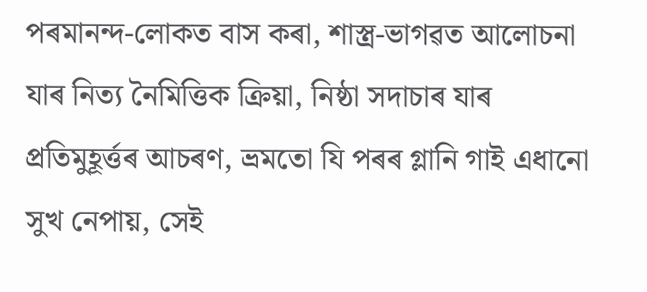পৰমানন্দ-লোকত বাস কৰা, শাস্ত্ৰ-ভাগৱত আলোচনা যাৰ নিত্য নৈমিত্তিক ক্ৰিয়া, নিষ্ঠা সদাচাৰ যাৰ প্ৰতিমুহূৰ্ত্তৰ আচৰণ, ভ্ৰমতো যি পৰৰ গ্লানি গাই এধানো সুখ নেপায়, সেই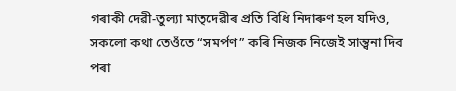গৰাকী দেৱী-তুল্যা মাতৃদেৱীৰ প্ৰতি বিধি নিদাৰুণ হল যদিও, সকলো কথা তেওঁতে “সমৰ্পণ” কৰি নিজক নিজেই সান্ত্বনা দিব পৰা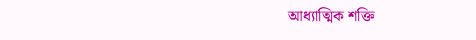আধ্যাত্মিক শক্তি